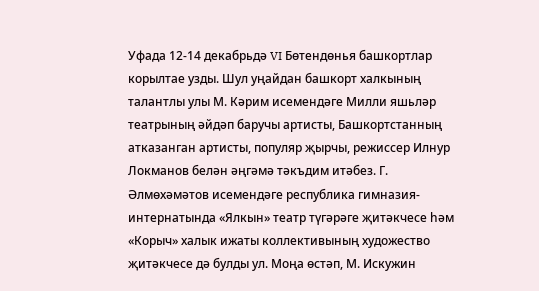Уфада 12-14 декабрьдә VI Бөтендөнья башкортлар корылтае узды. Шул уңайдан башкорт халкының талантлы улы М. Кәрим исемендәге Милли яшьләр театрының әйдәп баручы артисты, Башкортстанның атказанган артисты, популяр җырчы, режиссер Илнур Локманов белән әңгәмә тәкъдим итәбез. Г. Әлмөхәмәтов исемендәге республика гимназия-интернатында «Ялкын» театр түгәрәге җитәкчесе һәм «Корыч» халык ижаты коллективының художество җитәкчесе дә булды ул. Моңа өстәп, М. Искужин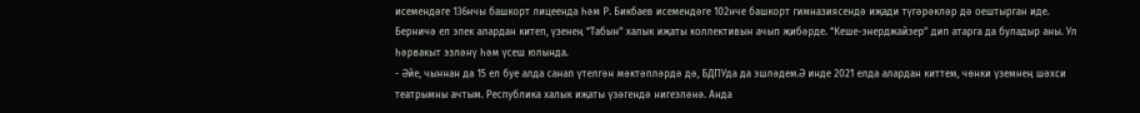исемендәге 136нчы башкорт лицеенда һәм Р. Бикбаев исемендәге 102нче башкорт гимназиясендә иҗади түгәрәкләр дә оештырган иде. Берничә ел элек алардан китеп, үзенең “Табын” халык иҗаты коллективын ачып җибәрде. “Кеше-энерджайзер” дип атарга да буладыр аны. Ул һәрвакыт эзләнү һәм үсеш юлында.
- Әйе, чыннан да 15 ел буе алда санап үтелгән мәктәпләрдә дә, БДПУда да эшләдем.Ә инде 2021 елда алардан киттем, чөнки үземнең шәхси театрымны ачтым. Республика халык иҗаты үзәгендә нигезләнә. Анда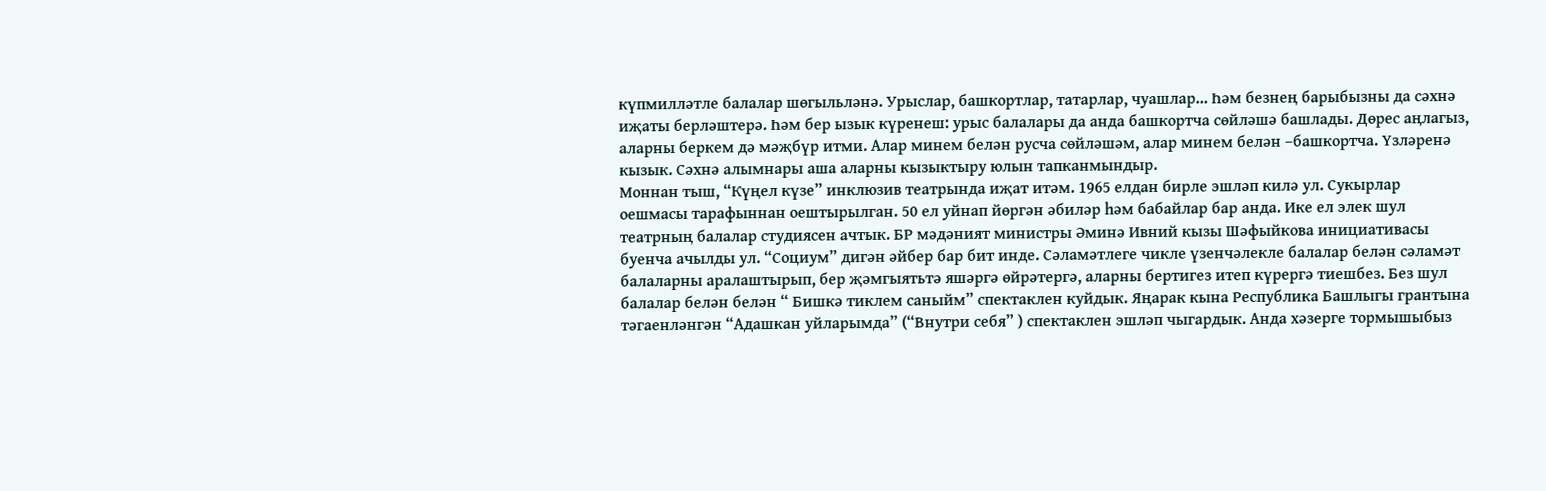күпмилләтле балалар шөгыльләнә. Урыслар, башкортлар, татарлар, чуашлар... Һәм безнең барыбызны да сәхнә иҗаты берләштерә. Һәм бер ызык күренеш: урыс балалары да анда башкортча сөйләшә башлады. Дөрес аңлагыз, аларны беркем дә мәҗбүр итми. Алар минем белән русча сөйләшәм, алар минем белән –башкортча. Үзләренә кызык. Сәхнә алымнары аша аларны кызыктыру юлын тапканмындыр.
Моннан тыш, “Күңел күзе” инклюзив театрында иҗат итәм. 1965 елдан бирле эшләп килә ул. Сукырлар оешмасы тарафыннан оештырылган. 50 ел уйнап йөргән әбиләр һәм бабайлар бар анда. Ике ел элек шул театрның балалар студиясен ачтык. БР мәдәният министры Әминә Ивний кызы Шәфыйкова инициативасы буенча ачылды ул. “Социум” дигән әйбер бар бит инде. Сәламәтлеге чикле үзенчәлекле балалар белән сәламәт балаларны аралаштырып, бер җәмгыятьтә яшәргә өйрәтергә, аларны бертигез итеп күрергә тиешбез. Без шул балалар белән белән “ Бишкә тиклем саныйм” спектаклен куйдык. Яңарак кына Республика Башлыгы грантына тәгаенләнгән “Адашкан уйларымда” (“Внутри себя” ) спектаклен эшләп чыгардык. Анда хәзерге тормышыбыз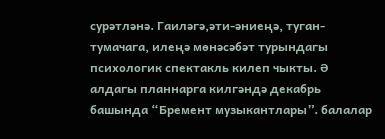сурәтләнә. Гаиләгә,әти-әниеңә, туган-тумачага, илеңә мөнәсәбәт турындагы психологик спектакль килеп чыкты. Ә алдагы планнарга килгәндә декабрь башында “Бремент музыкантлары”. балалар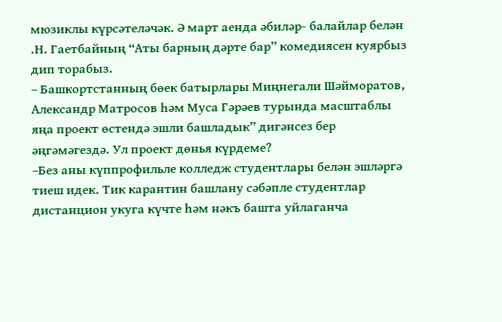мюзиклы күрсәтеләчәк. Ә март аенда әбиләр- балайлар белән .Н. Гаетбайның “Аты барның дәрте бар” комедиясен куярбыз дип торабыз.
– Башкортстанның бөек батырлары Миңнегали Шәйморатов, Александр Матросов һәм Муса Гәрәев турында масштаблы яңа проект өстендә эшли башладык” дигәнсез бер әңгәмәгездә. Ул проект дөнья күрдеме?
–Без аны күппрофильле колледж студентлары белән эшләргә тиеш идек. Тик карантин башлану сәбәпле студентлар дистанцион укуга күчте һәм нәкъ башта уйлаганча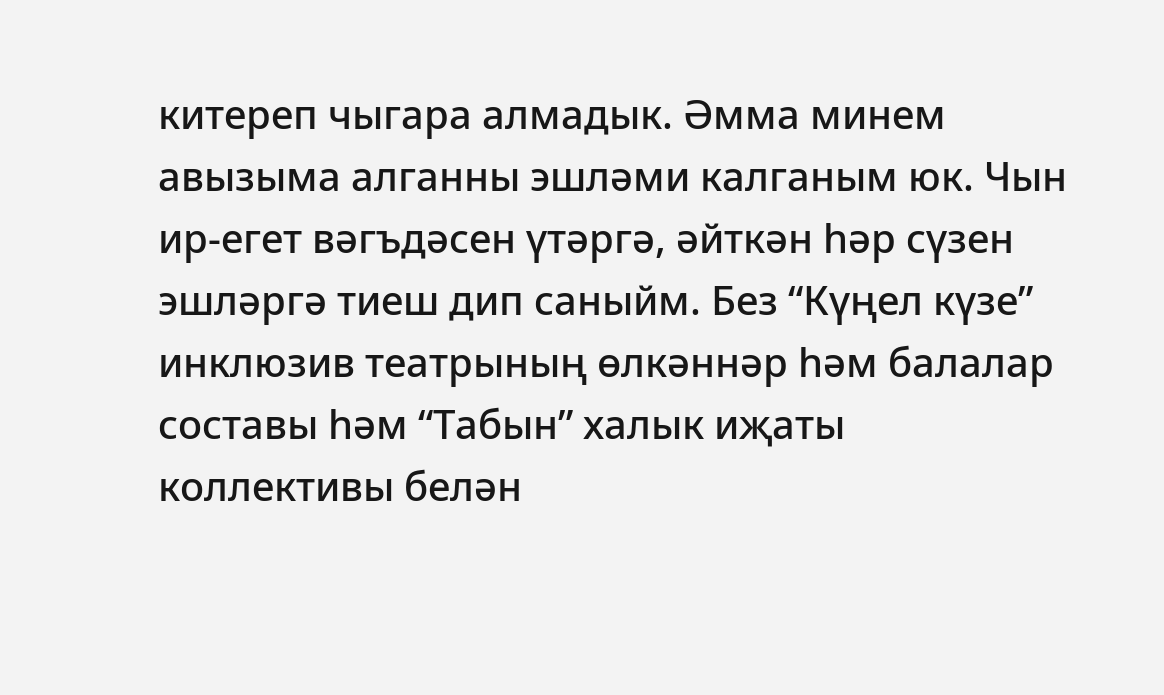китереп чыгара алмадык. Әмма минем авызыма алганны эшләми калганым юк. Чын ир-егет вәгъдәсен үтәргә, әйткән һәр сүзен эшләргә тиеш дип саныйм. Без “Күңел күзе” инклюзив театрының өлкәннәр һәм балалар составы һәм “Табын” халык иҗаты коллективы белән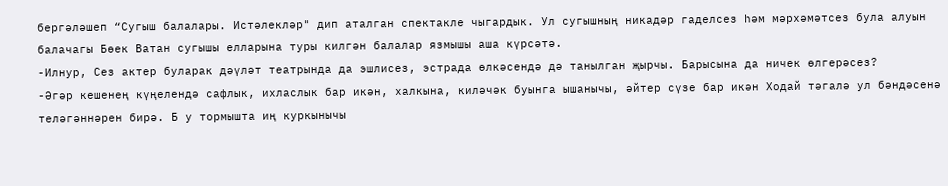бергәләшеп “Сугыш балалары. Истәлекләр" дип аталган спектакле чыгардык. Ул сугышның никадәр гаделсез һәм мәрхәмәтсез була алуын балачагы Бөек Ватан сугышы елларына туры килгән балалар язмышы аша күрсәтә.
-Илнур, Сез актер буларак дәүләт театрында да эшлисез, эстрада өлкәсендә дә танылган җырчы. Барысына да ничек өлгерәсез?
-Әгәр кешенең күңелендә сафлык, ихласлык бар икән, халкына, киләчәк буынга ышанычы, әйтер сүзе бар икән Ходай тәгалә ул бәндәсенә теләгәннәрен бирә. Б у тормышта иң куркынычы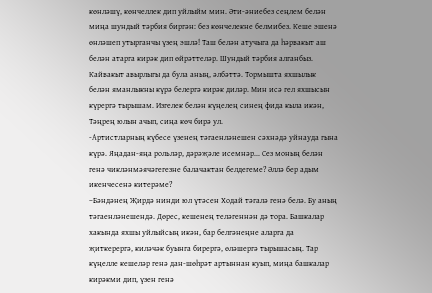көнләшү, көнчеллек дип уйлыйм мин. Әти-әниебез сеңлем белән миңа шундый тәрбия биргән: без көнчелекне белмибез. Кеше эшенә өнләшеп утырганчы үзең эшлә! Таш белән атучыга да һәрвакыт аш белән атарга кирәк дип өйрәттеләр. Шундый тәрбия алганбыз. Кайвакыт авырлыгы да була аның, әлбәттә. Тормышта яхшылык белән яманлыкны күрә белергә кирәк диләр. Мин исә гел яхшысын күрергә тырышам. Изгелек белән күңелең синең фида кыла икән, Тәңрең юлын ачып, сиңа көч бирә ул.
-Артистларның күбесе үзенең тәгаенләнешен сәхнәдә уйнауда гына күрә. Яңадан-яңа рольләр, дәрәҗәле исемнәр... Сез моның белән генә чикләнмәячәгегезне балачактан белдегеме? Әллә бер адым икенчесенә китерәме?
–Бәндәнең Җирдә нинди юл үтәсен Ходай тәгалә генә белә. Бу аның тәгаенләнешендә. Дөрес, кешенең теләгеннән дә тора. Башкалар хакында яхшы уйлыйсың икән, бар белгәнеңне аларга да җиткерергә, киләчәк буынга бирергә, өләшергә тырышасың. Тар күңелле кешеләр генә дан-шөһрәт артыннан куып, миңа башкалар кирәкми дип, үзен генә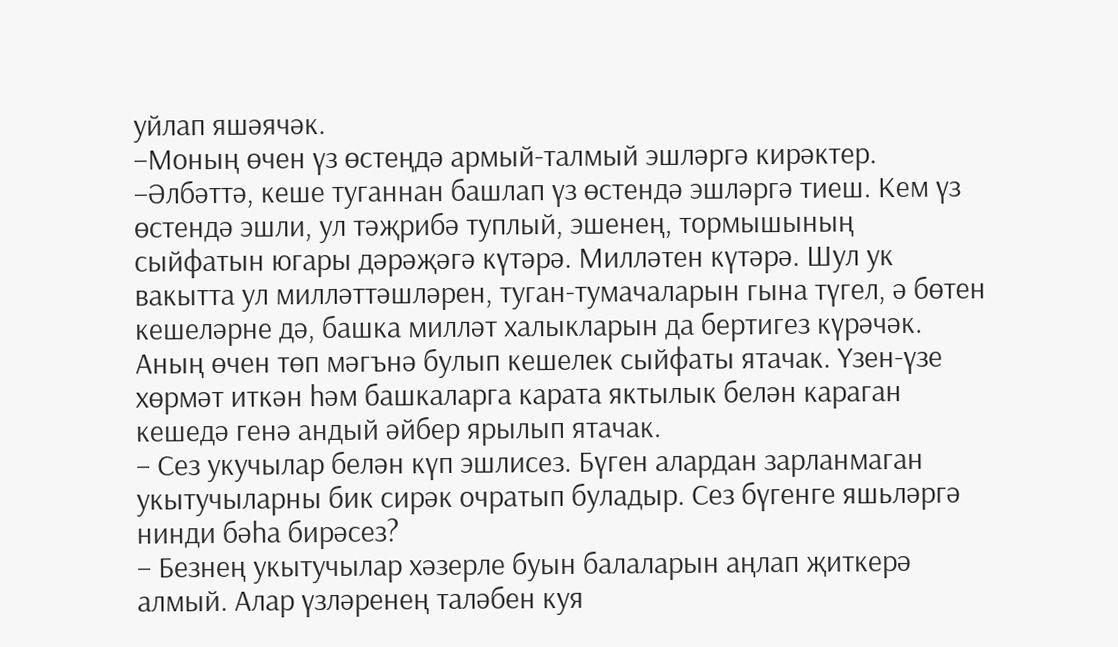уйлап яшәячәк.
–Моның өчен үз өстеңдә армый-талмый эшләргә кирәктер.
–Әлбәттә, кеше туганнан башлап үз өстендә эшләргә тиеш. Кем үз өстендә эшли, ул тәҗрибә туплый, эшенең, тормышының сыйфатын югары дәрәҗәгә күтәрә. Милләтен күтәрә. Шул ук вакытта ул милләттәшләрен, туган-тумачаларын гына түгел, ә бөтен кешеләрне дә, башка милләт халыкларын да бертигез күрәчәк. Аның өчен төп мәгънә булып кешелек сыйфаты ятачак. Үзен-үзе хөрмәт иткән һәм башкаларга карата яктылык белән караган кешедә генә андый әйбер ярылып ятачак.
– Сез укучылар белән күп эшлисез. Бүген алардан зарланмаган укытучыларны бик сирәк очратып буладыр. Сез бүгенге яшьләргә нинди бәһа бирәсез?
– Безнең укытучылар хәзерле буын балаларын аңлап җиткерә алмый. Алар үзләренең таләбен куя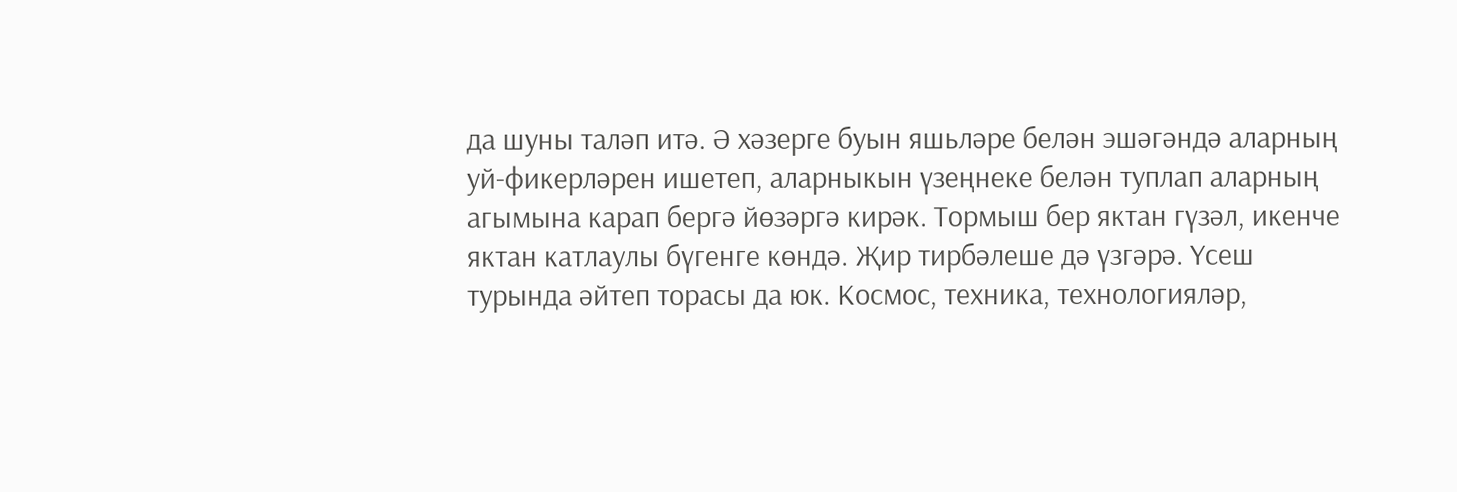да шуны таләп итә. Ә хәзерге буын яшьләре белән эшәгәндә аларның уй-фикерләрен ишетеп, аларныкын үзеңнеке белән туплап аларның агымына карап бергә йөзәргә кирәк. Тормыш бер яктан гүзәл, икенче яктан катлаулы бүгенге көндә. Җир тирбәлеше дә үзгәрә. Үсеш турында әйтеп торасы да юк. Космос, техника, технологияләр,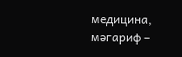медицина, мәгариф –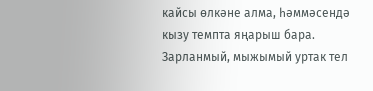кайсы өлкәне алма, һәммәсендә кызу темпта яңарыш бара. Зарланмый, мыжымый уртак тел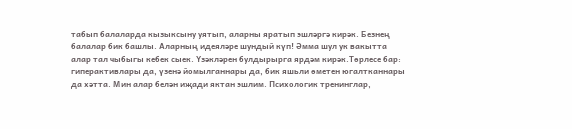табып балаларда кызыксыну уятып, аларны яратып эшләргә кирәк. Безнең балалар бик башлы. Аларның идеяләре шундый күп! Әмма шул ук вакытта алар тал чыбыгы кебек сыек. Үзәкләрен булдырырга ярдәм кирәк.Төрлесе бар: гиперактивлары да, үзенә йомылганнары да, бик яшьли өметен югалтканнары да хәтта. Мин алар белән иҗади яктан эшлим. Психологик тренинглар,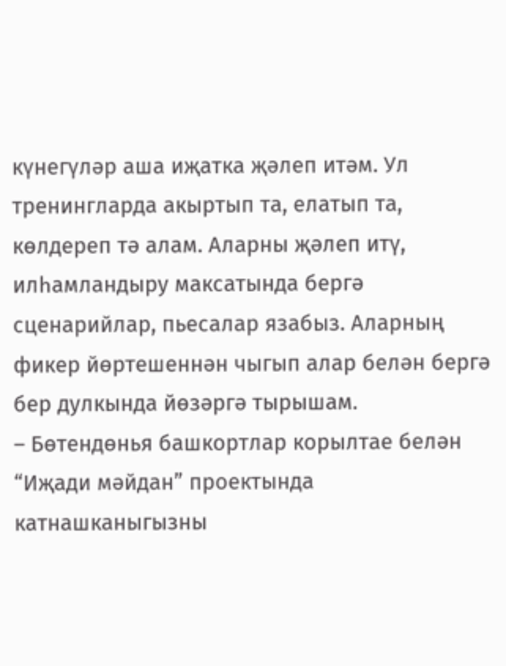күнегүләр аша иҗатка җәлеп итәм. Ул тренингларда акыртып та, елатып та, көлдереп тә алам. Аларны җәлеп итү, илһамландыру максатында бергә сценарийлар, пьесалар язабыз. Аларның фикер йөртешеннән чыгып алар белән бергә бер дулкында йөзәргә тырышам.
– Бөтендөнья башкортлар корылтае белән “Иҗади мәйдан” проектында катнашканыгызны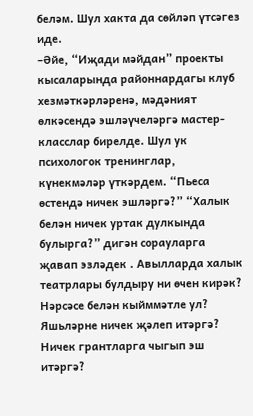беләм. Шул хакта да сөйләп үтсәгез иде.
–Әйе, “Иҗади мәйдан” проекты кысаларында районнардагы клуб хезмәткәрләренә, мәдәният өлкәсендә эшләүчеләргә мастер-класслар бирелде. Шул ук психологок тренинглар, күнекмәләр үткәрдем. “Пьеса өстендә ничек эшләргә?” “Халык белән ничек уртак дулкында булырга?” дигән сорауларга җавап эзләдек . Авылларда халык театрлары булдыру ни өчен кирәк? Нәрсәсе белән кыйммәтле ул? Яшьләрне ничек җәлеп итәргә? Ничек грантларга чыгып эш итәргә?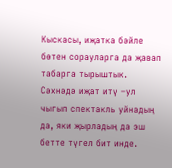Кыскасы, иҗатка бәйле бөтен сорауларга да җавап табарга тырыштык. Сәхнәдә иҗат итү –ул чыгып спектакль уйнадың да, яки җырладың да эш бетте түгел бит инде.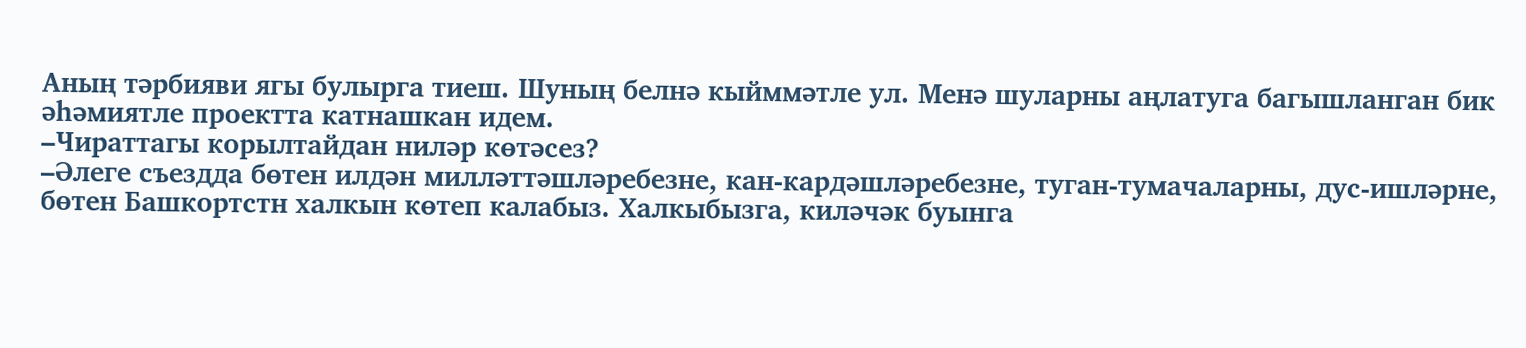Аның тәрбияви ягы булырга тиеш. Шуның белнә кыйммәтле ул. Менә шуларны аңлатуга багышланган бик әһәмиятле проектта катнашкан идем.
–Чираттагы корылтайдан ниләр көтәсез?
–Әлеге съездда бөтен илдән милләттәшләребезне, кан-кардәшләребезне, туган-тумачаларны, дус-ишләрне, бөтен Башкортстн халкын көтеп калабыз. Халкыбызга, киләчәк буынга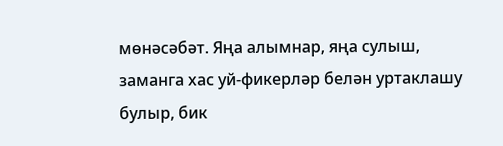мөнәсәбәт. Яңа алымнар, яңа сулыш, заманга хас уй-фикерләр белән уртаклашу булыр, бик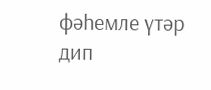фәһемле үтәр дип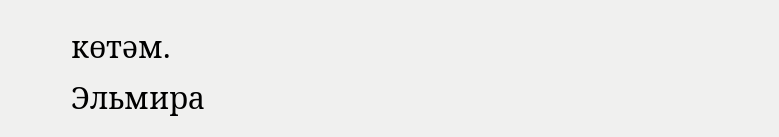көтәм.
Эльмира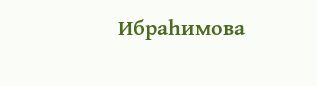Ибраһимова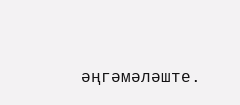әңгәмәләште.